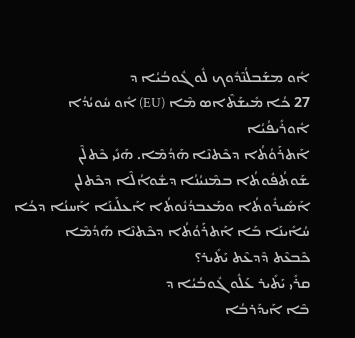ܐܽܘ ܡܫܰܒܠܳܢܶܕܽܘܟ ܠܽܘ ܓܽܘܒܳܝܳܐ ܕ
27 ܟܳܐ ܡܺܝܫܰܬܶܐܣ ܡܶܐ (EU) ܐܽܘ ܚܽܘܝܳܕܳܐ ܐܽܘܪܺܝܦܳܝܳܐ
ܐܰܬܪܰܘܳܬܳܐ ܕܟܶܬܢܶܐ ܗܰܕܳܡܶܐ. ܗܰܢܺܝ ܟܶܬܠܶܢ ܫܰܘܬܳܦܽܘܬܳܐ ܒܡܶܢܝܳܢܳܐ ܕܫܽܘܐܳܠܶܐ ܕܟܶܬܠܢ ܐܰܣܺܝܪܽܘܬܳܐ ܘܡܰܥܒܕܳܢܽܘܬܳܐ ܐܰܥܠܰܝܢܰܐ ܐܰܚܢܳܐ ܕܟܳܐ ܚܳܐܺܝܢܰܐ ܒܰܐ ܐܰܬܪܰܘܳܬܳܐ ܕܟܶܬܢܶܐ ܗܰܕܳܡܶܐ
ܟܶܒܥܶܬ ܕܶܕܥܶܬ ܝܰܬܺܝܪ؟
ܩܪܺܝ ܝܰܬܺܝܪ ܥܰܠܽܘ ܓܽܘܒܳܝܳܐ ܕ
ܒܶܐ ܐܰܝܕܰܪܒܳܐ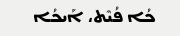ܟܳܐ ܦܳܝܶܬ، ܐܰܝܟܳܐ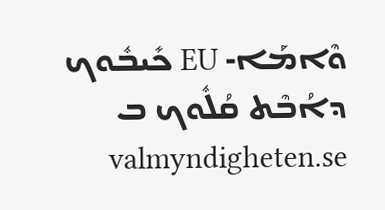ܘܶܐܡܰܐ- EU ܟܺܝܒܽܘܟ ܕܐܳܒܶܬ ܩܳܠܽܘܟ ܒ valmyndigheten.se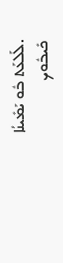.ܠܰܠܥܰܬ ܒܽܘ ܝܰܡܺܝܢܳܐ ܟܺܝܒܽܘܟ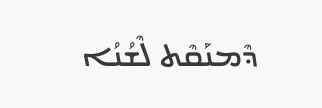ܕܶܡܢܰܩܶܬ ܠܶܫܳܢܳܐ